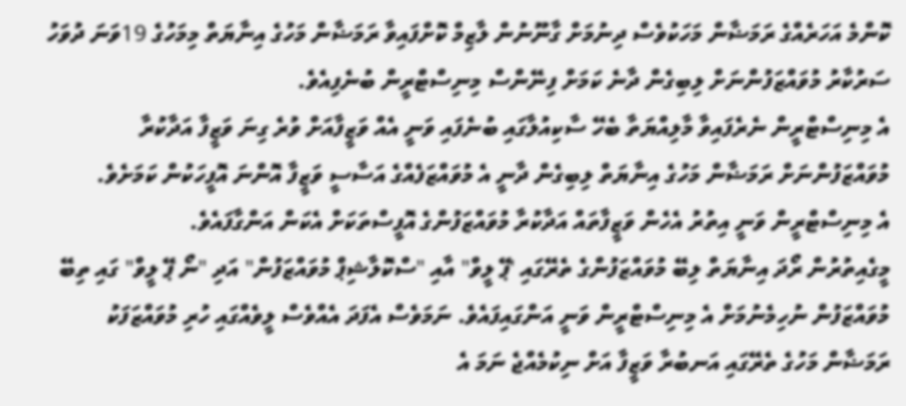ކޮންމެ އަހަރެއްގެ ރަމަޟާން މަހަކުވެސް ދިނުމަށް ގާނޫނުން ލާޒިމް ކޮށްފައިވާ ރަމަޟާން މަހުގެ އިނާޔަތް މިމަހުގެ 19ވަނަ ދުވަހު ސަރުކާރު މުވައްޒަފުންނަށް ލިބިގެން ދާނެ ކަމަށް ފިނޭންސް މިނިސްޓްރީން ބުނެފިއެވެ.
އެ މިނިސްޓްރީން ނެރެފައިވާ މާލިއްޔަތާ ބެހޭ ސާކިއުލާގައި ބުނެފައި ވަނީ އެއް ވަޒީފާއަށް ވުރެ ގިނަ ވަޒީފާ އަދާކުރާ މުވައްޒަފުންނަށް ރަމަޟާން މަހުގެ އިނާޔަތް ލިބިގެން ދާނީ އެ މުވައްޒަފެއްގެ އަސާސީ ވަޒީފާ އޮންނަ އޮފީހަކުން ކަމަށެވެ.
އެ މިނިސްޓްރީން ވަނީ އިތުރު އެހެން ވަޒީފާތައް އަދާކުރާ މުވައްޒަފުންގެ އޮފީސްތަކަށް އެކަން އަންގާފައެވެ.
މީގެއިތުރުން ރޯދަ އިނާޔަތް ލިބޭ މުވައްޒަފުންގެ ތެރޭގައި 'ޕޭ ލީވް" އާއި "ސްކޮލާޝިޕް މުވައްޒަފުން" އަދި "ނޯ ޕޭ ލީވް" ގައި ތިބޭ މުވައްޒަފުން ނުހިމެނުމަށް އެ މިނިސްޓްރީން ވަނީ އަންގައިފައެވެ. ނަމަވެސް އެފަދަ އެއްވެސް ލީވެއްގައި ހުރި މުވައްޒަފަކު ރަމަޟާން މަހުގެ ތެރޭގައި އަނބުރާ ވަޒީފާ އަށް ނިކުމެއްޖެ ނަމަ އެ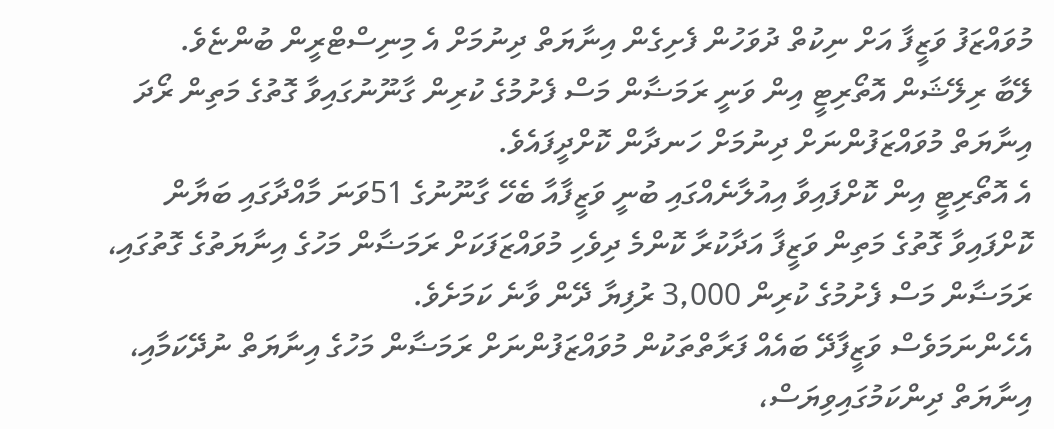މުވައްޒަފު ވަޒީފާ އަށް ނިކުތް ދުވަހުން ފެށިގެން އިނާޔަތް ދިނުމަށް އެ މިނިސްޓްރީން ބުންޏެވެ.
ލޭބާ ރިލޭޝަން އޮތޯރިޓީ އިން ވަނީ ރަމަޟާން މަސް ފެށުމުގެ ކުރިން ގާނޫނުގައިވާ ގޮތުގެ މަތިން ރޯދަ އިނާޔަތް މުވައްޒަފުންނަށް ދިނުމަށް ހަނދާން ކޮށްދީފައެވެ.
އެ އޮތޯރިޓީ އިން ކޮށްފައިވާ އިއުލާނެއްގައި ބުނީ ވަޒީފާއާ ބެހޭ ގާނޫނުގެ 51ވަނަ މާއްދާގައި ބަޔާން ކޮށްފައިވާ ގޮތުގެ މަތިން ވަޒީފާ އަދާކުރާ ކޮންމެ ދިވެހި މުވައްޒަފަކަށް ރަމަޟާން މަހުގެ އިނާޔަތުގެ ގޮތުގައި، ރަމަޟާން މަސް ފެށުމުގެ ކުރިން 3,000 ރުފިޔާ ދޭން ވާނެ ކަމަށެވެ.
އެހެންނަމަވެސް ވަޒީފާދޭ ބައެއް ފަރާތްތަކުން މުވައްޒަފުންނަށް ރަމަޟާން މަހުގެ އިނާޔަތް ނުދޭކަމާއި، އިނާޔަތް ދިންކަމުގައިވިޔަސް،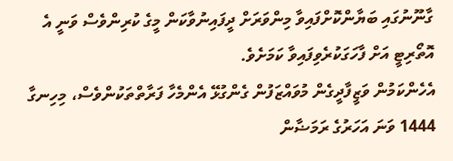ގާނޫނުގައި ބަޔާންކޮށްފައިވާ މިންވަރަށް ދީފައިނުވާކަން މީގެ ކުރިންވެސް ވަނީ އެ އޮތޯރިޓީ އަށް ފާހަގަކުރެވިފައިވާ ކަމަށެވެ.
އެހެންކަމުން ވަޒީފާދީގެން މުވައްޒަފުން ގެންގުޅޭ އެންމެހާ ފަރާތްތަކުންވެސް، މިހިނގާ 1444 ވަނަ އަހަރުގެ ރަމަޟާން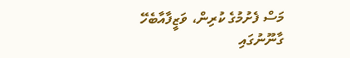މަސް ފެށުމުގެ ކުރިން، ވަޒީފާއާބެހޭ ގާނޫނުގައި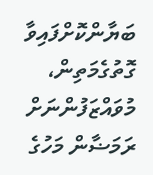ބަޔާންކޮށްފައިވާ ގޮތުގެމަތިން، މުވައްޒަފުންނަށް ރަމަޟާން މަހުގެ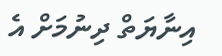އިނާޔަތް ދިނުމަށް އެ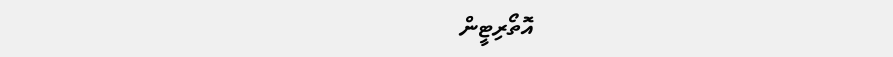އޮތޯރިޓީން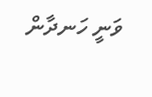ވަނީ ހަނދާން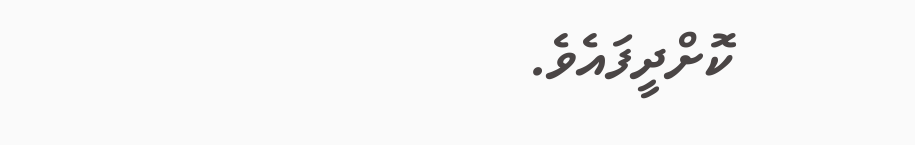ކޮށްދީފައެވެ.